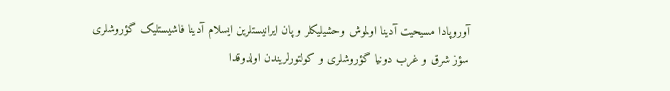آوروپادا مسیحیت آدینا اولموش وحشیلیکلر و پان ایرانیستلرین ایسلام آدینا فاشیستلیک گؤروشلری
سؤز شرق و غرب دونیا گؤروشلری و کولتورلریندن اولدوقدا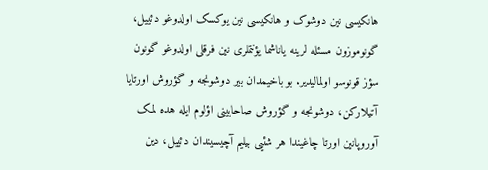هانکیسی نین دوشوک و هانکیسی نین یوکسک اولدوغو دئییل، گونوموزون مسئله لرینه یاناشما یؤنتملری نین فرقلی اولدوغو گونون سؤز قونوسو اولمالیدیر. بو باخیمدان بیر دوشونجه و گؤروش اورتایا آتیلارکن، دوشونجه و گؤروش صاحابینی اؤلوم ایله هده لمک آوروپانین اورتا چاغیندا هر شئیی بیلیم آچیسیندان دئییل، دین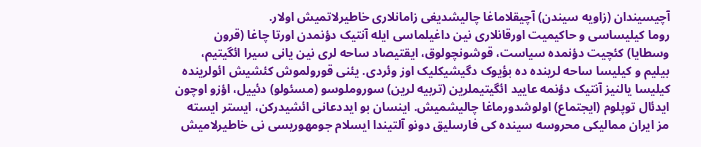آچیسیندان (زاویه سیندن) آچیقلاماغا چالیشدیغی زامانلاری خاطیرلاتمیش اولار.
روما کیلیساسی و حاکیمیت اورقانلاری نین داغیلماسی ایله آنتیک دؤنمدن اورتا چاغا (قرون وسطایا) کئچیت دؤنمده سیاست، قوشونچولوق، ایقتیصاد ساحه لری نین یانی سیرا ائگیتیم، بیلیم و کیلیسا ساحه لرینده ده بؤیوک دگیشیکلیک اوز وئردی. یئنی قورولموش کئشیش ائولرینده کیلیسا یالنیز آنتیک دؤنمه عایید ائگیتیملرین (تربیه لرین) سوروملوسو (مسئولو) دئییل، اؤزو اوچون ایدئال توپلوم (ایجتماع) اولوشدورماغا چالیشمیش. اینسان بو ایددعانی ائشیدرکن، ایستر ایسته مز ایران ممالیکی محروسه سینده کی فارسلیق دونو آلتیندا ایسلام جومهوریسی نی خاطیرلامیش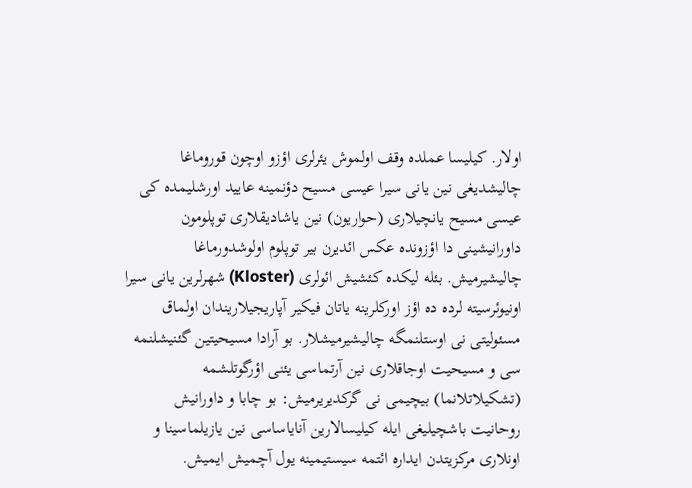اولار. کیلیسا عملده وقف اولموش یئرلری اؤزو اوچون قوروماغا چالیشدیغی نین یانی سیرا عیسی مسیح دؤنمینه عایید اورشلیمده کی عیسی مسیح یانچیلاری (حواریون) نین یاشادیقلاری توپلومون داورانیشینی دا اؤزونده عکس ائدیرن بیر توپلوم اولوشدورماغا چالیشیرمیش. بئله لیکده کئشیش ائولری (Kloster) شهرلرین یانی سیرا اونیوئرسیته لرده ده اؤز اورکلرینه یاتان فیکیر آپاریجیلاریندان اولماق مسئولیتی نی اوستلنمگه چالیشیرمیشلار. بو آرادا مسیحیتین گئنیشلنمه سی و مسیحیت اوجاقلاری نین آرتماسی یئنی اؤرگوتلشمه (تشکیلاتلانما) بیچیمی نی گرکدیریرمیش: بو چابا و داورانیش روحانیت باشچیلیغی ایله کیلیسالارین آنایاساسی نین یازیلماسینا و اونلاری مرکزیتدن ایداره ائتمه سیستیمینه یول آچمیش ایمیش.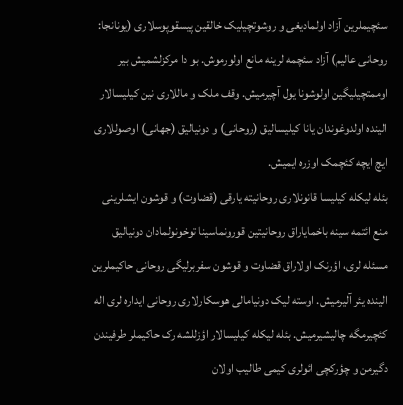سئچیملرین آزاد اولمادیغی و روشوتچیلیک خالقین پیسقوپوسلاری (یونانجا: روحانی عالیم) آزاد سئچمه لرینه مانع اولورموش. بو دا مرکزلشمیش بیر اوممتچیلیگین اولوشونا یول آچیرمیش. وقف ملک و ماللاری نین کیلیسالار الینده اولدوغوندان یانا کیلیسالیق (روحانی) و دونیالیق (جهانی) اوصوللاری ایچ ایچه کئچمک اوزره ایمیش.
بئله لیکله کیلیسا قانونلاری روحانیته یارقی (قضاوت) و قوشون ایشلرینی منع ائتمه سینه باخمایاراق روحانیتین قورونماسینا توخونولمادان دونیالیق مسئله لری، اؤرنک اولاراق قضاوت و قوشون سفربرلیگی روحانی حاکیملرین الینده یئر آلیرمیش. اوسته لیک دونیامالی هوسکارلاری روحانی ایداره لری اله کئچیرمگه چالیشیرمیش. بئله لیکله کیلیسالار اؤزللشه رک حاکیملر طرفیندن دگیرمن و چؤرکچی ائولری کیمی طالیب اولان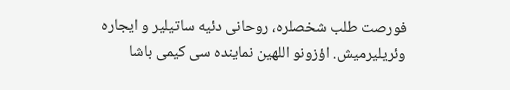فورصت طلب شخصلره، روحانی دئیه ساتیلیر و ایجاره وئریلیرمیش. اؤزونو اللهین نماینده سی کیمی باشا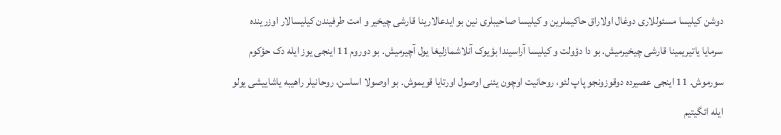دوشن کیلیسا مسئوللاری دوغال اولاراق حاکیملرین و کیلیسا صاحیبلری نین بو ایدعالارینا قارشی چیخیر و امت طرفیندن کیلیسالار اوزرینده سرمایا یاتیریمینا قارشی چیخیرمیش. بو دا دؤولت و کیلیسا آراسیندا بؤیوک آنلاشمازلیغا یول آچیرمیش. بو دوروم 11 اینجی یوز ایله دک حؤکوم سورموش. 11 اینجی عصیرده دوقوزونجو پاپ لئو، روحانیت اوچون یئنی اوصول اورتایا قویموش. بو اوصولا اساسن، روحانیلر راهیبه یاشاییشی یولو ایله ائگیتیم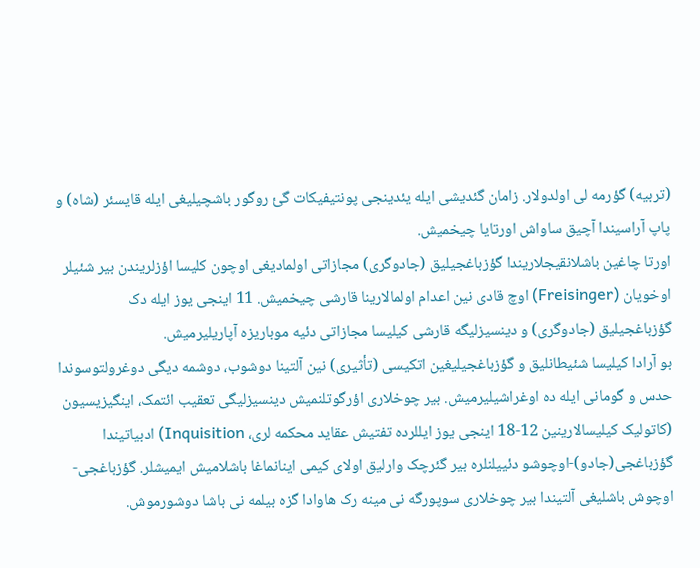(تربیه) گؤرمه لی اولدولار. زامان گئدیشی ایله یئدینجی پونتیفیکات گئ روگور باشچیلیغی ایله قایسئر (شاه) و پاپ آراسیندا آچیق ساواش اورتایا چیخمیش.
اورتا چاغین باشلانقیجلاریندا گؤزباغجیلیق (جادوگری) مجازاتی اولمادیغی اوچون کلیسا اؤزلریندن بیر شئیلر اوخویان (Freisinger) اوچ قادی نین اعدام اولمالارینا قارشی چیخمیش. 11 اینجی یوز ایله دک گؤزباغجیلیق (جادوگری) و دینسیزلیگه قارشی کیلیسا مجازاتی دئیه موباریزه آپاریلیرمیش.
بو آرادا کیلیسا شئیطانلیق و گؤزباغجیلیغین اتکیسی (تأثیری) نین آلتینا دوشوب، دوشمه دیگی دوغرولتوسوندا حدس و گومانی ایله ده اوغراشیلیرمیش. بیر چوخلاری اؤرگوتلنمیش دینسیزلیگی تعقیب ائتمک، اینگیزیسیون (کاتولیک کیلیسالارینین 12-18 اینجی یوز ایللرده تفتیش عقاید محکمه لری، Inquisition) ادبیاتیندا گؤزباغجی(جادو)-اوچوشو دئییلنلره بیر گئرچک وارلیق اولای کیمی اینانماغا باشلامیش ایمیشلر. گؤزباغجی-اوچوش باشلیغی آلتیندا بیر چوخلاری سوپورگه نی مینه رک هاوادا گزه بیلمه نی باشا دوشورموش.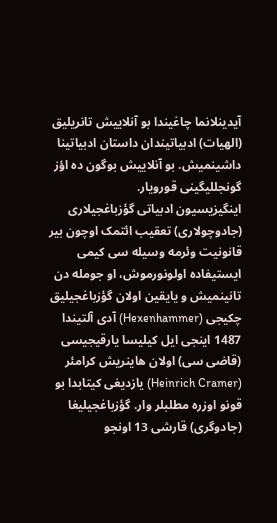آیدینلانما چاغیندا بو آنلاییش تانریلیق (الهیات) ادبیاتیندان داستان ادبیاتینا داشینمیش. بو آنلاییش بوگون ده اؤز گونجللیگینی قورویار.
اینگیزیسیون ادبیاتی گؤزباغجیلاری (جادوچولاری) تعقیب ائتمک اوچون بیر قانونیت وئرمه وسیله سی کیمی ایستیفاده اولونورموش، او جومله دن تانینمیش و یایقین اولان گؤزباغجیلیق چکیجی (Hexenhammer) آدی آلتیندا 1487 اینجی ایل کیلیسا یارقیجیسی (قاضی سی) اولان هاینریش کرامئر (Heinrich Cramer) یازدیغی کیتابدا بو قونو اوزره مطلبلر وار. گؤزباغجیلیغا (جادوگری) قارشی 13 اونجو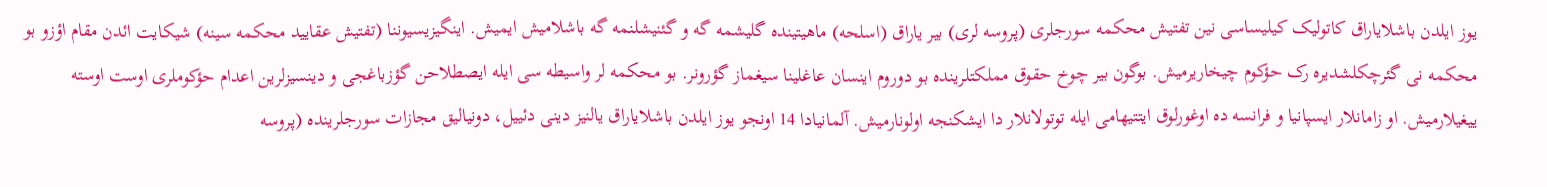یوز ایلدن باشلایاراق کاتولیک کیلیساسی نین تفتیش محکمه سورجلری (پروسه لری) بیر یاراق (اسلحه) ماهیتینده گلیشمه گه و گئنیشلنمه گه باشلامیش ایمیش. اینگیزیسیوننا (تفتیش عقایید محکمه سینه) شیکایت ائدن مقام اؤزو بو محکمه نی گئرچکلشدیره رک حؤکوم چیخاریرمیش. بوگون بیر چوخ حقوق مملکتلرینده بو دوروم اینسان عاغلینا سیغماز گؤرونر. بو محکمه لر واسیطه سی ایله ایصطلاحن گؤزباغجی و دینسیزلرین اعدام حؤکوملری اوست اوسته ییغیلارمیش. او زامانلار ایسپانیا و فرانسه ده اوغورلوق ایتتیهامی ایله توتولانلار دا ایشکنجه اولونارمیش. آلمانیادا 14 اونجو یوز ایلدن باشلایاراق یالنیز دینی دئییل، دونیالیق مجازات سورجلرینده (پروسه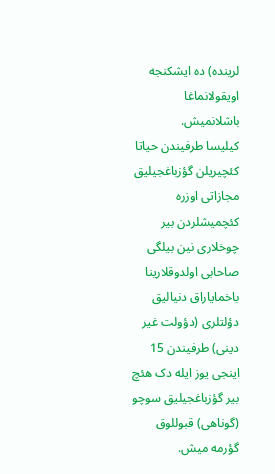لرینده) ده ایشکنجه اویقولانماغا باشلانمیش.
کیلیسا طرفیندن حیاتا کئچیریلن گؤزباغجیلیق مجازاتی اوزره کئچمیشلردن بیر چوخلاری نین بیلگی صاحابی اولدوقلارینا باخمایاراق دنیالیق دؤلتلری (دؤولت غیر دینی) طرفیندن 15 اینجی یوز ایله دک هئچ بیر گؤزباغجیلیق سوچو (گوناهی) قبوللوق گؤرمه میش.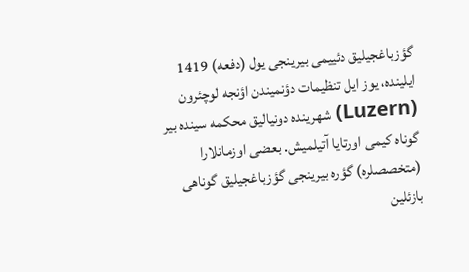گؤزباغجیلیق دئییمی بیرینجی یول (دفعه) 1419 ایلینده، یوز ایل تنظیمات دؤنمیندن اؤنجه لوچئرون (Luzern) شهرینده دونیالیق محکمه سینده بیر گوناه کیمی اورتایا آتیلمیش. بعضی اوزمانلارا (متخصصلره) گؤره بیرینجی گؤزباغجیلیق گوناهی بازئلین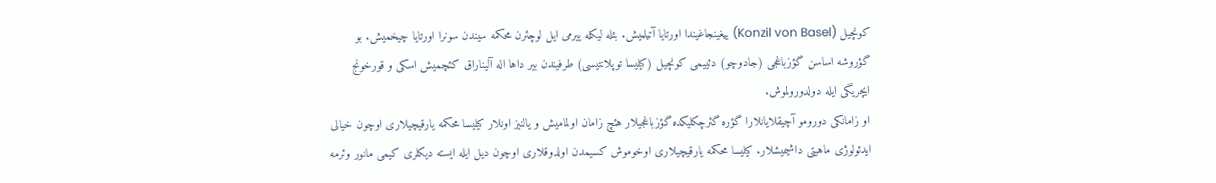کونچیل (Konzil von Basel) ییغینجاغیندا اورتایا آتیلمیش. بئله لیکله ییرمی ایل لوچئرن محکمه سیندن سونرا اورتایا چیخمیش. بو گؤروشه اساسن گؤزباغجی (جادوچو) دئییمی کونچیل (کیلیسا توپلانتیسی) طرفیندن بیر داها اله آلیناراق کئچمیش اسکی و قورخونج ایچریگی ایله دولدورولموش.
او زامانکی دورومو آچیقلایانلارا گؤره گئرچکلیکده گؤزباغجیلار هئچ زامان اولمامیش و یالنیز اونلار کیلیسا محکمه یارقیچیلاری اوچون خیالی ایدئولوژی ماهیتی داشیمیشلار. کیلیسا محکمه یارقیچیلاری اوخوموش کسیمدن اولدوقلاری اوچون دیل ایله ایسته دیکلری کیمی مانور وئرمه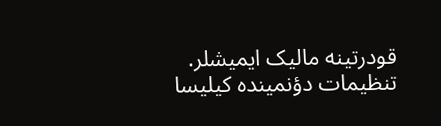قودرتینه مالیک ایمیشلر. تنظیمات دؤنمینده کیلیسا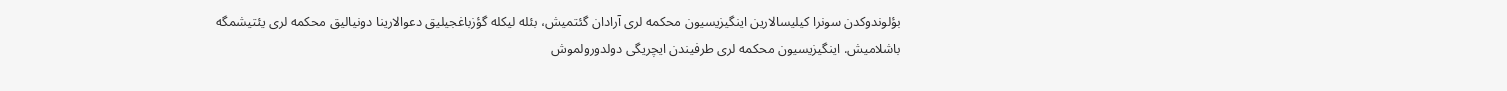بؤلوندوکدن سونرا کیلیسالارین اینگیزیسیون محکمه لری آرادان گئتمیش، بئله لیکله گؤزباغجیلیق دعوالارینا دونیالیق محکمه لری یئتیشمگه باشلامیش. اینگیزیسیون محکمه لری طرفیندن ایچریگی دولدورولموش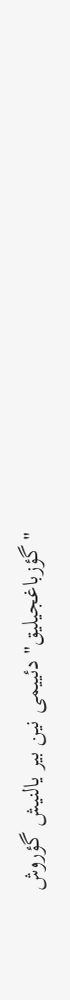"گؤزباغجیلیق" دئییمی نین بیر یالنیش گؤروش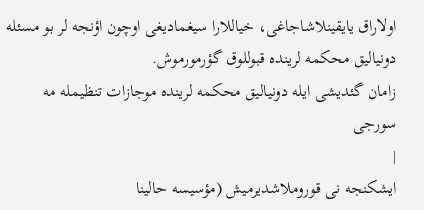اولاراق یایقینلاشاجاغی، خیاللارا سیغمادیغی اوچون اؤنجه لر بو مسئله دونیالیق محکمه لرینده قبوللوق گؤرمورموش.
زامان گئدیشی ایله دونیالیق محکمه لرینده موجازات تنظیمله مه سورجی
|
ایشکنجه نی قوروملاشدیرمیش (مؤسیسه حالینا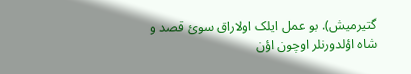گتیرمیش). بو عمل ایلک اولاراق سوئ قصد و شاه اؤلدورنلر اوچون اؤن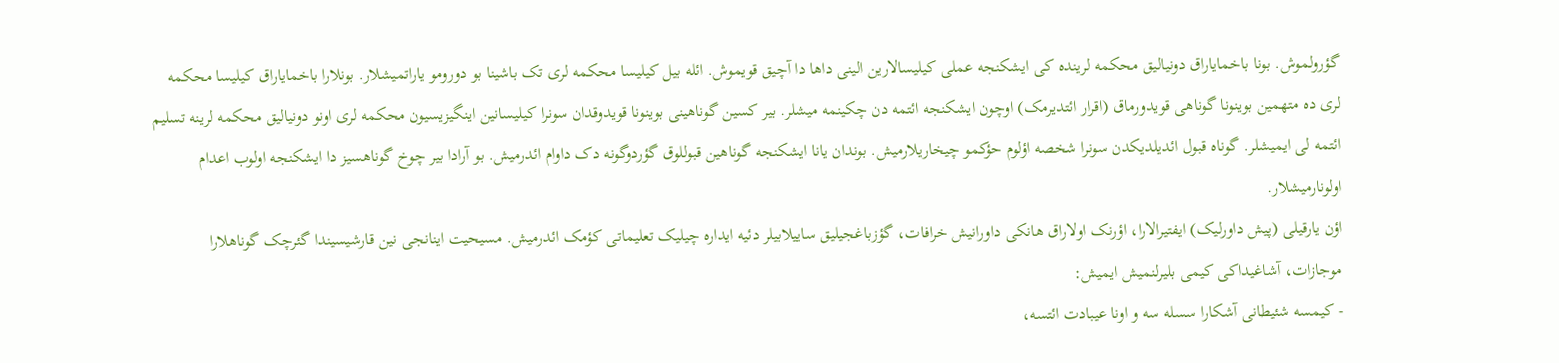گؤرولموش. بونا باخمایاراق دونیالیق محکمه لرینده کی ایشکنجه عملی کیلیسالارین الینی داها دا آچیق قویموش. ائله بیل کیلیسا محکمه لری تک باشینا بو دورومو یاراتمیشلار. بونلارا باخمایاراق کیلیسا محکمه لری ده متهمین بوینونا گوناهی قویدورماق (اقرار ائتدیرمک) اوچون ایشکنجه ائتمه دن چکینمه میشلر. بیر کسین گوناهینی بوینونا قویدوقدان سونرا کیلیسانین اینگیزیسیون محکمه لری اونو دونیالیق محکمه لرینه تسلیم ائتمه لی ایمیشلر. گوناه قبول ائدیلدیکدن سونرا شخصه اؤلوم حؤکمو چیخاریلارمیش. بوندان یانا ایشکنجه گوناهین قبوللوق گؤردوگونه دک داوام ائدرمیش. بو آرادا بیر چوخ گوناهسیز دا ایشکنجه اولوب اعدام اولونارمیشلار.
اؤن یارقیلی (پیش داورلیک) ایفتیرالارا، اؤرنک اولاراق هانکی داورانیش خرافات، گؤزباغجیلیق ساییلابیلر دئیه ایداره چیلیک تعلیماتی کؤمک ائدرمیش. مسیحیت اینانجی نین قارشیسیندا گئرچک گوناهلارا موجازات، آشاغیداکی کیمی بلیرلنمیش ایمیش:
- کیمسه شئیطانی آشکارا سسله سه و اونا عیبادت ائتسه،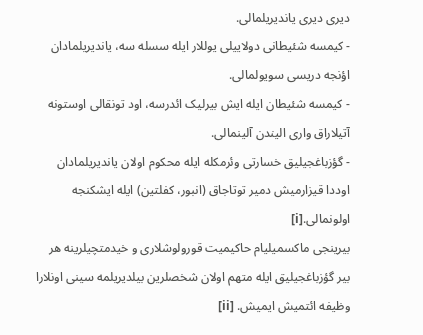دیری دیری یاندیریلمالی.
- کیمسه شئیطانی دولاییلی یوللار ایله سسله سه، یاندیریلمادان اؤنجه دریسی سویولمالی.
- کیمسه شئیطان ایله ایش بیرلیک ائدرسه، اود تونقالی اوستونه آتیلاراق واری الیندن آلینمالی.
- گؤزباغجیلیق خسارتی وئرمکله ایله محکوم اولان یاندیریلمادان اوددا قیزارمیش دمیر توتاجاق (انبور، کفلتین) ایله ایشکنجه اولونمالی.[i]
بیرینجی ماکسمیلیام حاکیمیت قورولوشلاری و خیدمتچیلرینه هر بیر گؤزباغجیلیق ایله متهم اولان شخصلرین بیلدیریلمه سینی اونلارا وظیفه ائتمیش ایمیش. [ii]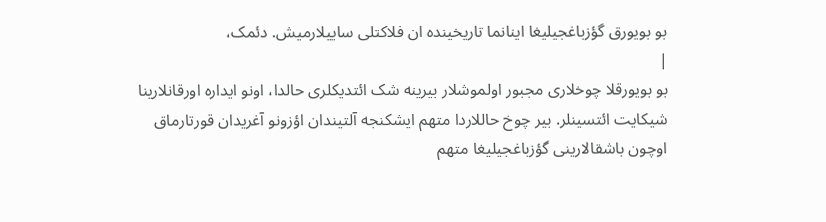بو بویورق گؤزباغجیلیغا اینانما تاریخینده ان فلاکتلی ساییلارمیش. دئمک،
|
بو بویورقلا چوخلاری مجبور اولموشلار بیرینه شک ائتدیکلری حالدا، اونو ایداره اورقانلارینا شیکایت ائتسینلر. بیر چوخ حاللاردا متهم ایشکنجه آلتیندان اؤزونو آغریدان قورتارماق اوچون باشقالارینی گؤزباغجیلیغا متهم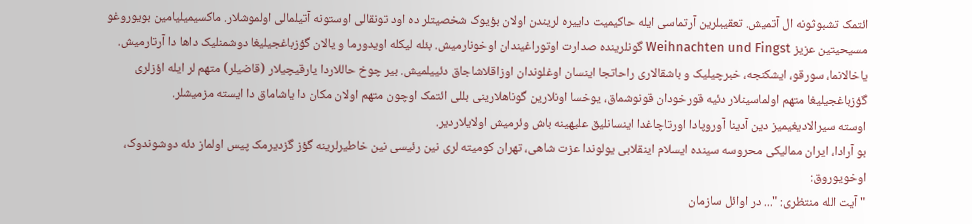ائتمک تشبوثونه ال آتمیش. تعقیبلرین آرتماسی ایله حاکیمیت داییره لریندن اولان بؤیوک شخصیتلر ده اود تونقالی اوستونه آتیلمالی اولموشلار. ماکسیمیلیامین بویوروغو مسیحیتین عزیز Weihnachten und Fingst گونلرینده صدارت اوتوراغیندان اوخونارمیش. بئله لیکله اویدورما و یالان گؤزباغجیلیغا دوشمنلیک داها دا آرتارمیش. یاخالانما، سورقو، ایشکنجه، خبرچیلیک و باشقالاری راحاتجا اینسان اوغلوندان اوزاقلاشاجاق دئییلمیش. بیر چوخ حاللاردا یارقیچیلار (قاضیلر) متهم لر ایله اؤزلری گؤزباغجیلیغا متهم اولماسینلار دئیه قورخودان قونوشماق، یوخسا اونلارین گوناهلارینی بللی ائتمک اوچون متهم اولان مکان دا یاشاماق دا ایسته مزمیشلر.
اوسته سیرالادیغیمیز دین آدینا آوروپادا اورتاچاغدا اینسانلیق علیهینه باش وئرمیش اولایلاردیر.
بو آرادا، ایران ممالیکی محروسه سینده ایسلام اینقلابی یولوندا عزت شاهی، تهران کومیته لری نین رئیسی نین خاطیرلرینه گؤز گزدیرمک پیس اولماز دئه دوشوندوک، اوخویوروق:
" آيت الله منتظری: "... در اوائل سازمان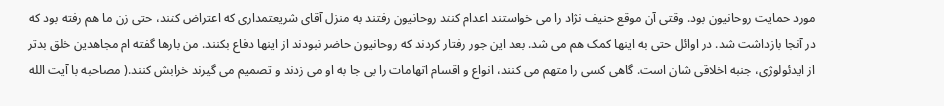مورد حمايت روحانيون بود. وقتی آن موقع حنيف نژاد را می خواستند اعدام کنند روحانيون رفتند به منزل آقای شريعتمداری که اعتراض کنند، حتی زن ما هم رفته بود که در آنجا بازداشت شد. در اوائل حتی به اينها کمک هم می شد. بعد اين جور رفتار کردند که روحانيون حاضر نبودند از اينها دفاع بکنند. من بارها گفته ام مجاهدين خلق بدتر از ايدئولوژی، جنبه اخلاقی شان است. گاهی کسی را متهم می کنند، انواع و اقسام اتهامات را بی جا به او می زدند و تصميم می گيرند خرابش کنند.( مصاحبه با آيت الله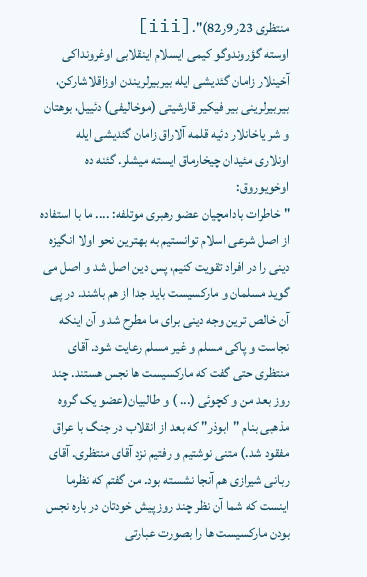منتظری 23ر9ر82)".[iii]
اوسته گؤروندوگو کیمی ایسلام اینقلابی اوغرونداکی آخینلار زامان گئدیشی ایله بیربیرلریندن اوزاقلاشارکن، بیربیرلرینی بیر فیکیر قارشیتی (موخالیفی) دئییل، بوهتان و شر یاخانلار دئیه قلمه آلاراق زامان گئدیشی ایله اونلاری مئیدان چیخارماق ایسته میشلر. گئنه ده اوخویوروق:
" خاطرات بادامچيان عضو رهبری موتلفه: .... ما با استفاده از اصل شرعی اسلام توانستيم به بهترين نحو اولا انگيزه دينی را در افراد تقويت کنيم، پس دين اصل شد و اصل می گويد مسلمان و مارکسيست بايد جدا از هم باشند. در پی آن خالص ترين وجه دينی برای ما مطرح شد و آن اينکه نجاست و پاکی مسلم و غير مسلم رعايت شود. آقای منتظری حتی گفت که مارکسيست ها نجس هستند. چند روز بعد من و کچوئی (... ) و طالبيان(عضو يک گروه مذهبی بنام "ابوذر" که بعد از انقلاب در جنگ با عراق مفقود شد.) متنی نوشتيم و رفتيم نزد آقای منتظری. آقای ربانی شيرازی هم آنجا نشسته بود. من گفتم که نظرما اينست که شما آن نظر چند روز پيش خودتان در باره نجس بودن مارکسيست ها را بصورت عبارتی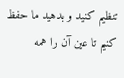تنظيم کنيد و بدهيد ما حفظ کنيم تا عين آن را همه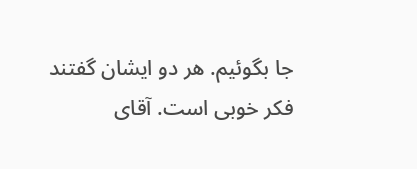جا بگوئيم. هر دو ايشان گفتند فکر خوبی است. آقای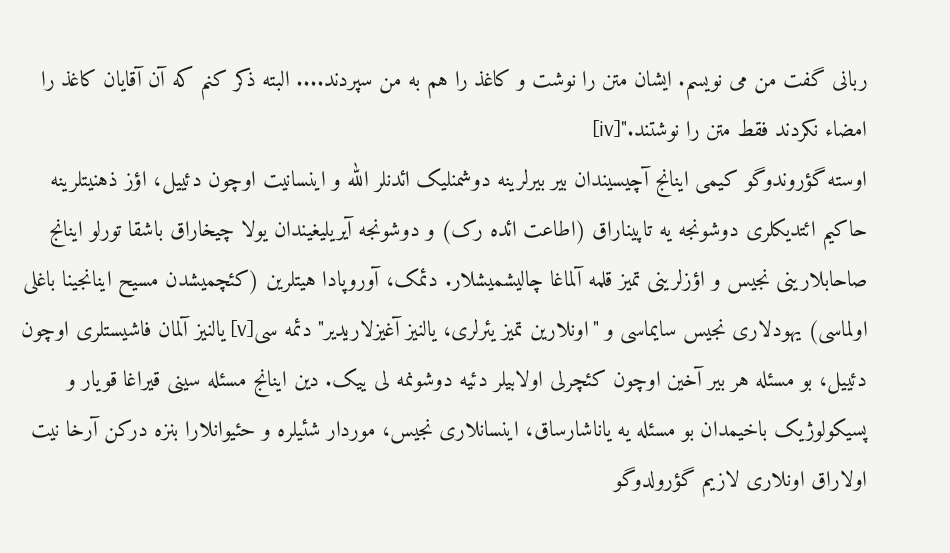ربانی گفت من می نويسم. ايشان متن را نوشت و کاغذ را هم به من سپردند.... البته ذکر کنم که آن آقايان کاغذ را امضاء نکردند فقط متن را نوشتند."[iv]
اوسته گؤروندوگو کیمی اینانج آچیسیندان بیر بیرلرینه دوشمنلیک ائدنلر الله و اینسانیت اوچون دئییل، اؤز ذهنیتلرینه حاکیم ائتدیکلری دوشونجه یه تاپیناراق (اطاعت ائده رک) و دوشونجه آیریلیغیندان یولا چیخاراق باشقا تورلو اینانج صاحابلارینی نجیس و اؤزلرینی تمیز قلمه آلماغا چالیشمیشلار. دئمک، آوروپادا هیتلرین (کئچمیشدن مسیح اینانجینا باغلی اولماسی) یهودلاری نجیس سایماسی و "اونلارین تمیز یئرلری، یالنیز آغیزلاریدیر" دئمه سی[v] یالنیز آلمان فاشیستلری اوچون دئییل، بو مسئله هر بیر آخین اوچون کئچرلی اولابیلر دئیه دوشونمه لی ییک. دین اینانج مسئله سینی قیراغا قویار و پسیکولوژیک باخیمدان بو مسئله یه یاناشارساق، اینسانلاری نجیس، موردار شئیلره و حئیوانلارا بنزه درکن آرخا نیت اولاراق اونلاری لازیم گؤرولدوگو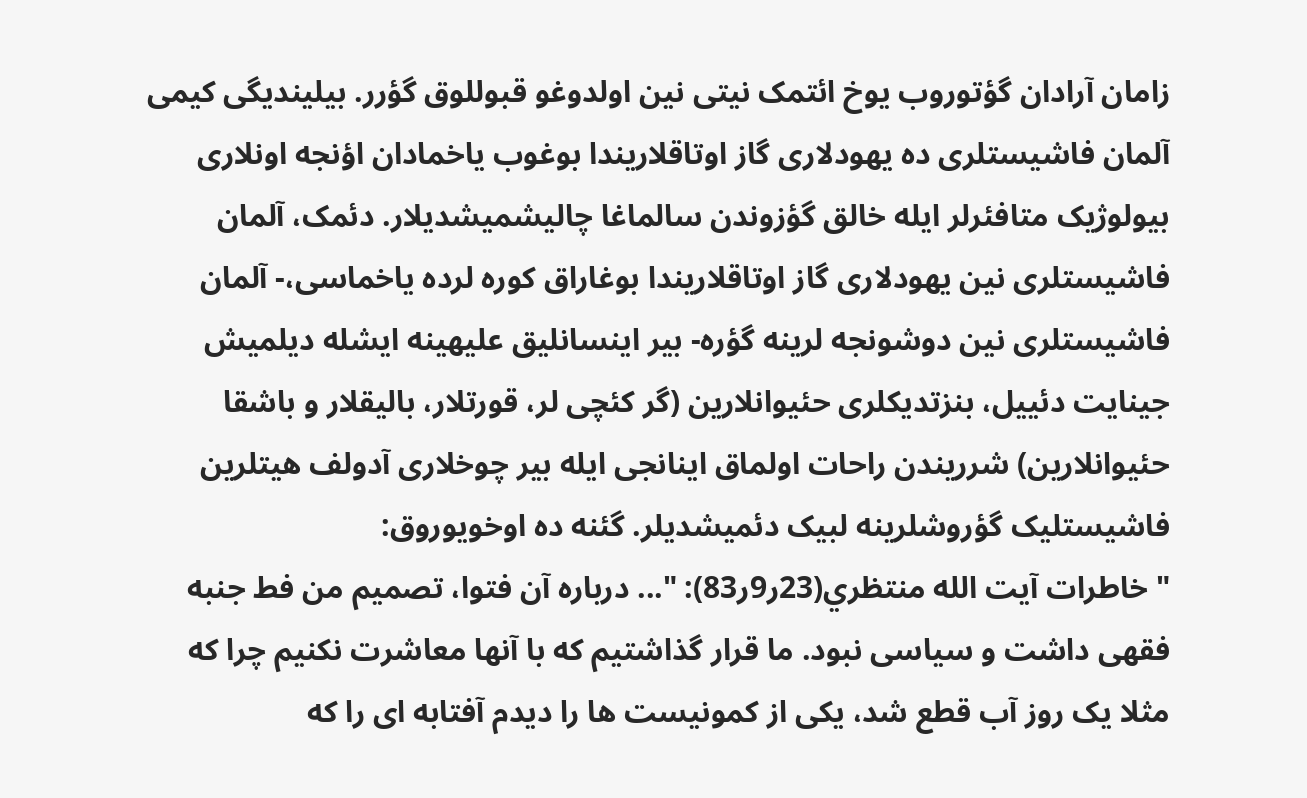زامان آرادان گؤتوروب یوخ ائتمک نیتی نین اولدوغو قبوللوق گؤرر. بیلیندیگی کیمی آلمان فاشیستلری ده یهودلاری گاز اوتاقلاریندا بوغوب یاخمادان اؤنجه اونلاری بیولوژیک متافئرلر ایله خالق گؤزوندن سالماغا چالیشمیشدیلار. دئمک، آلمان فاشیستلری نین یهودلاری گاز اوتاقلاریندا بوغاراق کوره لرده یاخماسی،- آلمان فاشیستلری نین دوشونجه لرینه گؤره- بیر اینسانلیق علیهینه ایشله دیلمیش جینایت دئییل، بنزتدیکلری حئیوانلارین (گر کئچی لر، قورتلار، بالیقلار و باشقا حئیوانلارین) شرریندن راحات اولماق اینانجی ایله بیر چوخلاری آدولف هیتلرین فاشیستلیک گؤروشلرینه لبیک دئمیشدیلر. گئنه ده اوخویوروق:
" خاطرات آيت الله منتظري(23ر9ر83): "... درباره آن فتوا، تصميم من فط جنبه فقهی داشت و سياسی نبود. ما قرار گذاشتيم که با آنها معاشرت نکنيم چرا که مثلا يک روز آب قطع شد، يکی از کمونيست ها را ديدم آفتابه ای را که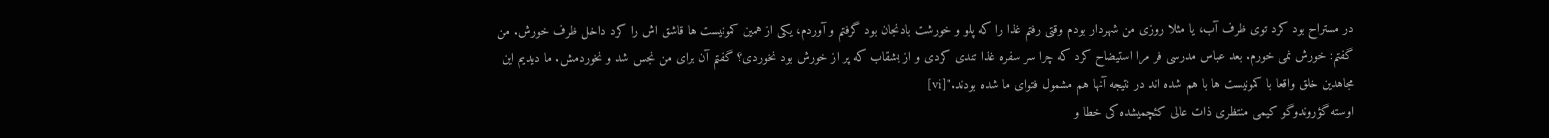در مستراح بود کرد توی ظرف آب، يا مثلا روزی من شهردار بودم وقتی رفتم غذا را که پلو و خورشت بادنجان بود گرفتم و آوردم، يکی از همين کمونيست ها قاشق اش را کرد داخل ظرف خورش. من گفتم: خورش نمی خورم. بعد عباس مدرسی فر مرا استيضاح کرد که چرا سر سفره غذا تندی کردی و از بشقاب که پر از خورش بود نخوردی؟ گفتم آن برای من نجس شد و نخوردمش. ما ديديم اين مجاهدين خلق واقعا با کمونيست ها با هم شده اند در نتيجه آنها هم مشمول فتوای ما شده بودند."[vi]
اوسته گؤروندوگو کیمی منتظری ذات عالی کئچمیشده کی خطا و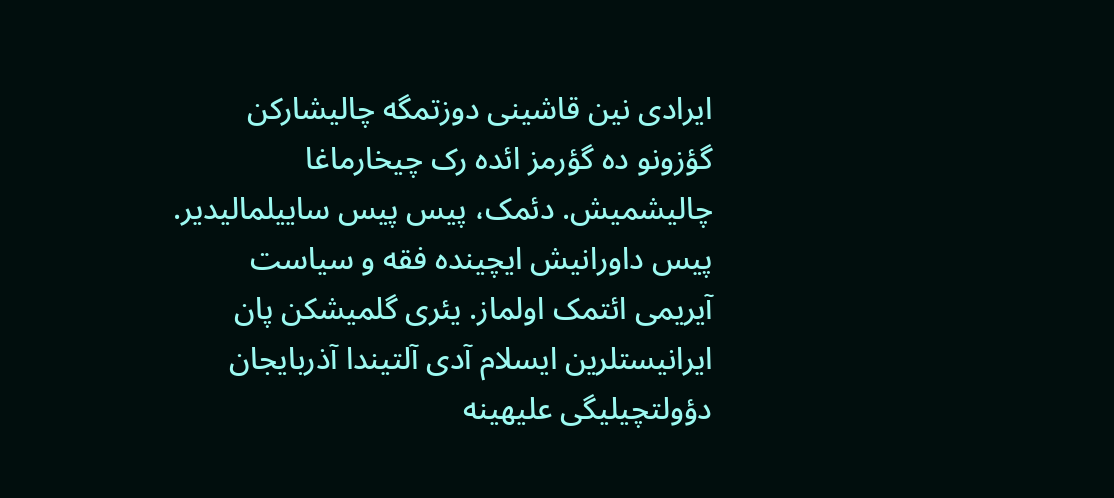ایرادی نین قاشینی دوزتمگه چالیشارکن گؤزونو ده گؤرمز ائده رک چیخارماغا چالیشمیش. دئمک، پیس پیس ساییلمالیدیر. پیس داورانیش ایچینده فقه و سیاست آیریمی ائتمک اولماز. یئری گلمیشکن پان ایرانیستلرین ایسلام آدی آلتیندا آذربایجان دؤولتچیلیگی علیهینه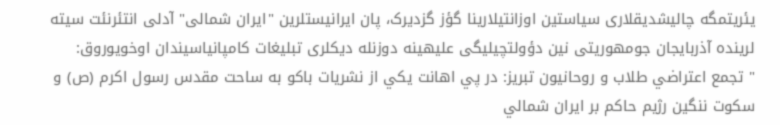یئریتمگه چالیشدیقلاری سیاستین اوزانتیلارینا گؤز گزدیرک، پان ایرانیستلرین "ایران شمالی" آدلی انتئرنئت سیته لرینده آذربایجان جومهوریتی نین دؤولتچیلیگی علیهینه دوزنله دیکلری تبلیغات کامپانیاسیندان اوخویوروق:
" تجمع اعتراضي طلاب و روحانيون تبريز: در پي اهانت يكي از نشريات باكو به ساحت مقدس رسول اكرم (ص) و سكوت ننگين رژيم حاكم بر ايران شمالي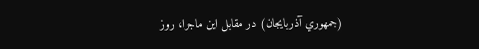(جمهوري آذربايجان) در مقابل اين ماجرا، روز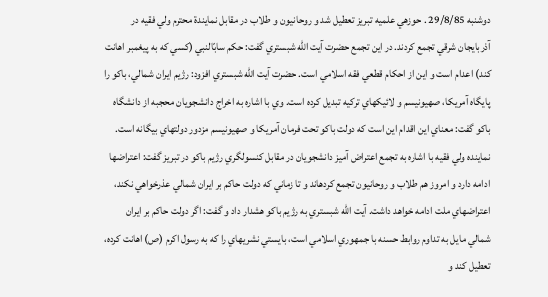دوشنبه 29/8/85 . حوزهي علميه تبريز تعطيل شد و روحانيون و طلاب در مقابل نمايندة محترم ولي فقيه در آذربايجان شرقي تجمع كردند. در اين تجمع حضرت آيت الله شبستري گفت: حكم سابّالنبي (كسي كه به پيغمبر اهانت كند) اعدام است و اين از احكام قطعي فقه اسلامي است. حضرت آيت الله شبستري افزود: رژيم ايران شمالي، باكو را پايگاه آمريكا، صهيونيسم و لائيكهاي تركيه تبديل كرده است. وي با اشاره به اخراج دانشجويان محجبه از دانشگاه باكو گفت: معناي اين اقدام اين است كه دولت باكو تحت فرمان آمريكا و صهيونيسم مزدور دولتهاي بيگانه است. نماينده ولي فقيه با اشاره به تجمع اعتراض آميز دانشجويان در مقابل كنسولگري رژيم باكو در تبريز گفت: اعتراضها ادامه دارد و امروز هم طلاب و روحانيون تجمع كردهاند و تا زماني كه دولت حاكم بر ايران شمالي عذرخواهي نكند، اعتراضهاي ملت ادامه خواهد داشت. آيت الله شبستري به رژيم باكو هشدار داد و گفت: اگر دولت حاكم بر ايران شمالي مايل به تداوم روابط حسنه با جمهوري اسلامي است، بايستي نشريهاي را كه به رسول اكرم (ص) اهانت كرده، تعطيل كند و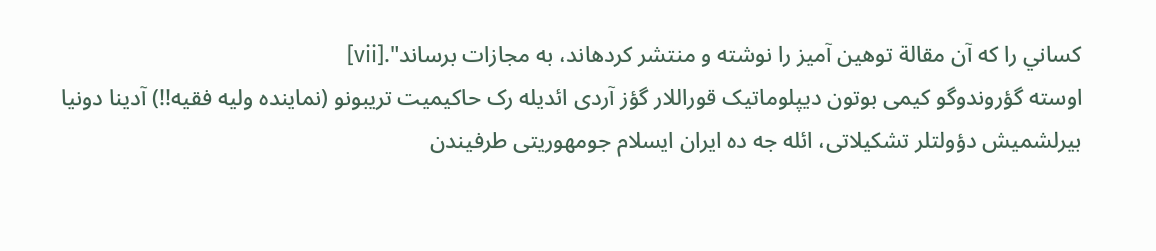كساني را كه آن مقالة توهين آميز را نوشته و منتشر كردهاند، به مجازات برساند".[vii]
اوسته گؤروندوگو کیمی بوتون دیپلوماتیک قوراللار گؤز آردی ائدیله رک حاکیمیت تریبونو (نماینده ولیه فقیه!!) آدینا دونیا بیرلشمیش دؤولتلر تشکیلاتی، ائله جه ده ایران ایسلام جومهوریتی طرفیندن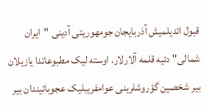قبول ائدیلمیش آذربایجان جومهوریتی آدینی "ایران شمالی" دئیه قلمه آلارلار. اوسته لیک مطبوعاتدا یازیلان بیر شخصین گؤروشلرینی عوامفریبلیک عجوباتیندان بیر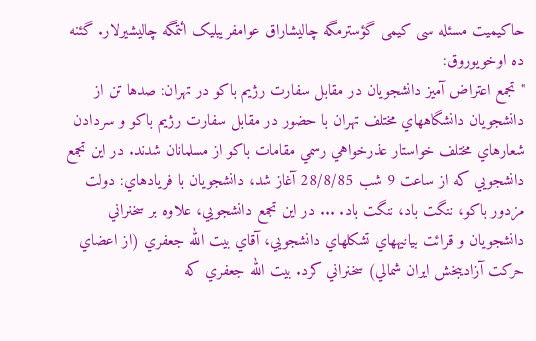حاکیمیت مسئله سی کیمی گؤسترمگه چالیشاراق عوامفریبلیک ائتمگه چالیشیرلار. گئنه ده اوخویوروق:
" تجمع اعتراض آميز دانشجويان در مقابل سفارت رژيم باكو در تهران: صدها تن از دانشجويان دانشگاههاي مختلف تهران با حضور در مقابل سفارت رژيم باكو و سردادن شعارهاي مختلف خواستار عذرخواهي رسمي مقامات باكو از مسلمانان شدند. در اين تجمع دانشجويي كه از ساعت 9 شب 28/8/85 آغاز شد، دانشجويان با فريادهاي: دولت مزدور باكو، ننگت باد، ننگت باد. ... در اين تجمع دانشجويي، علاوه بر سخنراني دانشجويان و قرائت بيانيههاي تشكلهاي دانشجويي، آقاي بيت الله جعفري (از اعضاي حركت آزاديبخش ايران شمالي) سخنراني كرد. بيت الله جعفري كه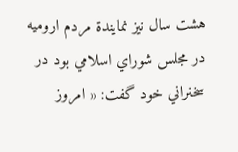هشت سال نيز نمايندة مردم اروميه در مجلس شوراي اسلامي بود در سخنراني خود گفت: « امروز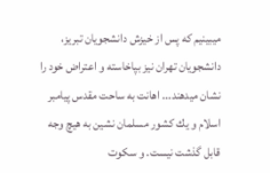ميبينيم كه پس از خيزش دانشجويان تبريز، دانشجويان تهران نيز بپاخاسته و اعتراض خود را نشان ميدهند... اهانت به ساحت مقدس پيامبر اسلام و يك كشور مسلمان نشين به هيچ وجه قابل گذشت نيست. و سكوت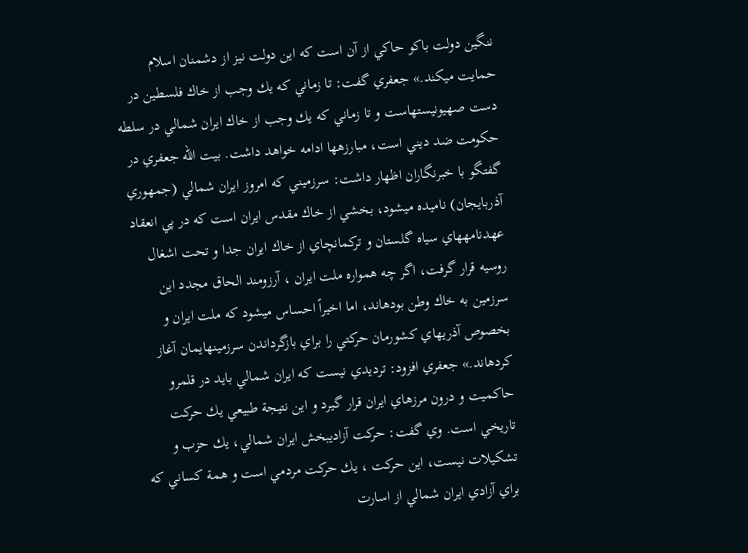ننگين دولت باكو حاكي از آن است كه اين دولت نيز از دشمنان اسلام حمايت ميكند.» جعفري گفت: تا زماني كه يك وجب از خاك فلسطين در دست صهيونيستهاست و تا زماني كه يك وجب از خاك ايران شمالي در سلطه حكومت ضد ديني است، مبارزهها ادامه خواهد داشت. بيت الله جعفري در گفتگو با خبرنگاران اظهار داشت: سرزميني كه امروز ايران شمالي (جمهوري آذربايجان) ناميده ميشود، بخشي از خاك مقدس ايران است كه در پي انعقاد عهدنامههاي سياه گلستان و تركمانچاي از خاك ايران جدا و تحت اشغال روسيه قرار گرفت، اگر چه همواره ملت ايران ، آرزومند الحاق مجدد اين سرزمين به خاك وطن بودهاند، اما اخيراً احساس ميشود كه ملت ايران و بخصوص آذريهاي كشورمان حركتي را براي بازگرداندن سرزمينهايمان آغاز كردهاند.» جعفري افزود: ترديدي نيست كه ايران شمالي بايد در قلمرو حاكميت و درون مرزهاي ايران قرار گيرد و اين نتيجة طبيعي يك حركت تاريخي است. وي گفت: حركت آزاديبخش ايران شمالي، يك حزب و تشكيلات نيست، اين حركت ، يك حركت مردمي است و همة كساني كه براي آزادي ايران شمالي از اسارت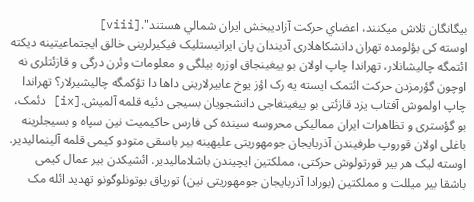بيگانگان تلاش ميكنند، اعضاي حركت آزاديبخش ايران شمالي هستند".[viii]
اوسته کی بؤلومده تهران دانشکاهلاری آدیندان پان ایرانیستلیک فیکیرلرینی خالق ایجتماعیتینه دیکته ائتمگه چالیشانلار، تهراندا چاپ اولان بو ییغینجاق اوزره بیلگی و معلومات وئرن درگی و قازئتلری نه اوچون گؤرمزدن حرکت ائتمک ایسته یه رک اؤز یوخ عابیرلارینی داها دا تؤکمگه چالیشیرلار؟ تهراندا چاپ اولموش آفتاب یزد قازئتی بو ییغینغاجی دانشجویان بسیجی دئیه قلمه آلمیش.[ix] دئمک، بو گؤستری و تظاهرات ایران ممالیکی محروسه سینده کی فارس حاکیمیت نین سپاه و بسیجلرینه باغلی اولان قوروپ طرفیندن آذربایجان جومهوریتی علیهینه بیر باسقی متودو کیمی قلمه آلینمالیدیر. اوسته لیک هر بیر قورتولوش حرکتی، مملکتین ایچیندن باشلامالیدیر. ائشیکدن بیر عمال کیمی باشقا بیر میللت و مملکتین (بورادا آذربایجان جومهوریتی نین) تورپاق بوتونلوگونو تهدید ائله مک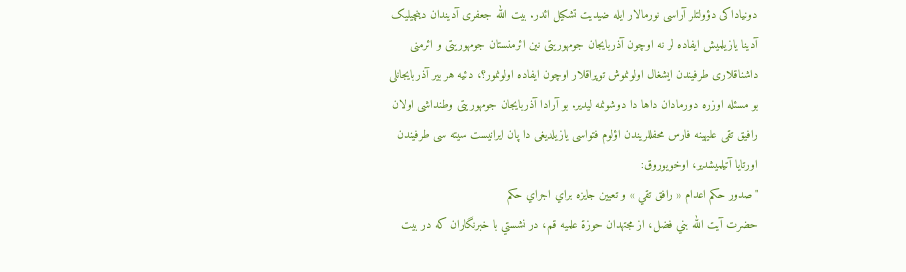دونیاداکی دؤولتلر آراسی نورمالار ایله ضیدیت تشکیل ائدر. بیت الله جعفری آدیندان دینچیلیک آدینا یازیلمیش ایفاده لر نه اوچون آذربایجان جومهوریتی نین ائرمنستان جومهوریتی و ائرمنی داشناقلاری طرفیندن ایشغال اولونموش توپراقلار اوچون ایفاده اولونمور؟، دئیه هر بیر آذربایجانلی بو مسئله اوزره دورمادان داها دا دوشونمه لیدیر. بو آرادا آذربایجان جومهوریتی وطنداشی اولان رافیق تقی علیهینه فارس محفللریندن اؤلوم فتواسی یازیلدیغی دا پان ایرانیست سیته سی طرفیندن اورتایا آتیلمیشدیر، اوخویوروق:
"صدور حكم اعدام « رافق تقي » و تعيين جايزه براي اجراي حكم
حضرت آيت الله بني فضل، از مجتهدان حوزة علميه قم، در نشستي با خبرنگاران كه در بيت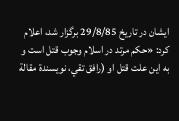ايشان در تاريخ 29/8/85 برگزار شد، اعلام كرد: «حكم مرتد در اسلام وجوب قتل است و به اين علت قتل او (رافق تقي، نويسندة مقالة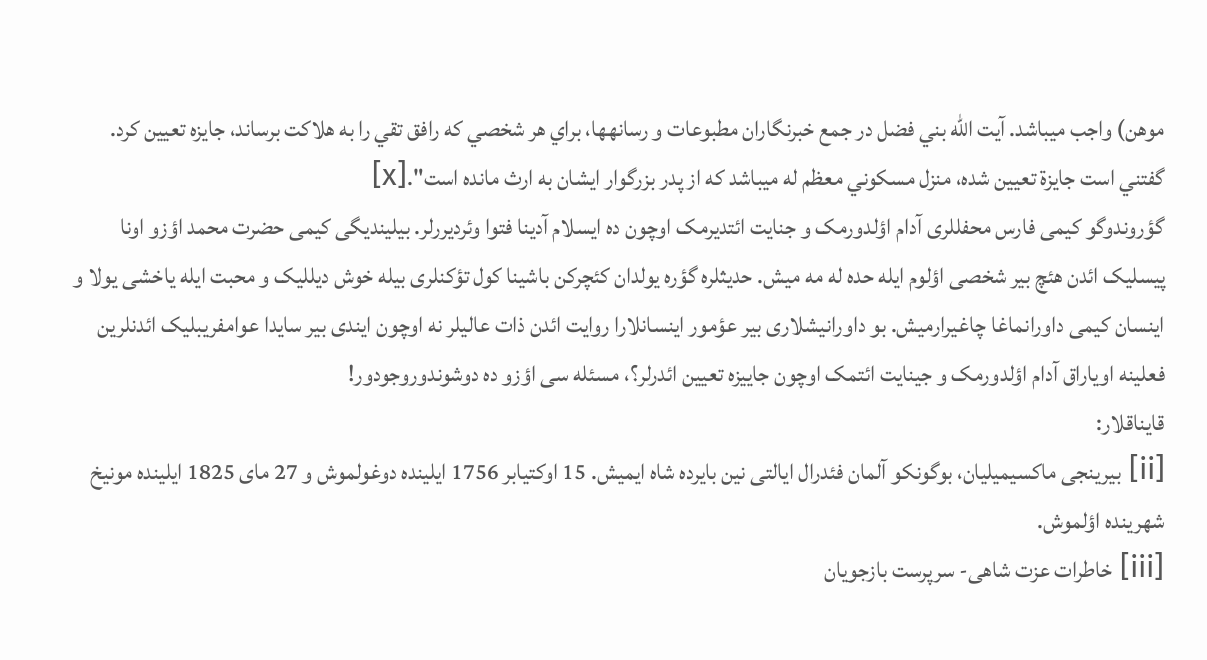موهن) واجب ميباشد. آيت الله بني فضل در جمع خبرنگاران مطبوعات و رسانهها، براي هر شخصي كه رافق تقي را به هلاكت برساند، جايزه تعيين كرد. گفتني است جايزة تعيين شده، منزل مسكوني معظم له ميباشد كه از پدر بزرگوار ايشان به ارث مانده است".[x]
گؤروندوگو کیمی فارس محفللری آدام اؤلدورمک و جنایت ائتدیرمک اوچون ده ایسلام آدینا فتوا وئردیررلر. بیلیندیگی کیمی حضرت محمد اؤزو اونا پیسلیک ائدن هئچ بیر شخصی اؤلوم ایله حده له مه میش. حدیثلره گؤره یولدان کئچرکن باشینا کول تؤکنلری بیله خوش دیللیک و محبت ایله یاخشی یولا و اینسان کیمی داورانماغا چاغیرارمیش. بو داورانیشلاری بیر عؤمور اینسانلارا روایت ائدن ذات عالیلر نه اوچون ایندی بیر سایدا عوامفریبلیک ائدنلرین فعلینه اویاراق آدام اؤلدورمک و جینایت ائتمک اوچون جاییزه تعیین ائدرلر؟، مسئله سی اؤزو ده دوشوندوروجودور!
قایناقلار:
[ii] بیرینجی ماکسیمیلیان، بوگونکو آلمان فئدرال ایالتی نین بایرده شاه ایمیش. 15 اوکتیابر 1756 ایلینده دوغولموش و 27 مای 1825 ایلینده مونیخ شهرینده اؤلموش.
[iii] خاطرات عزت شاهی- سرپرست بازجويان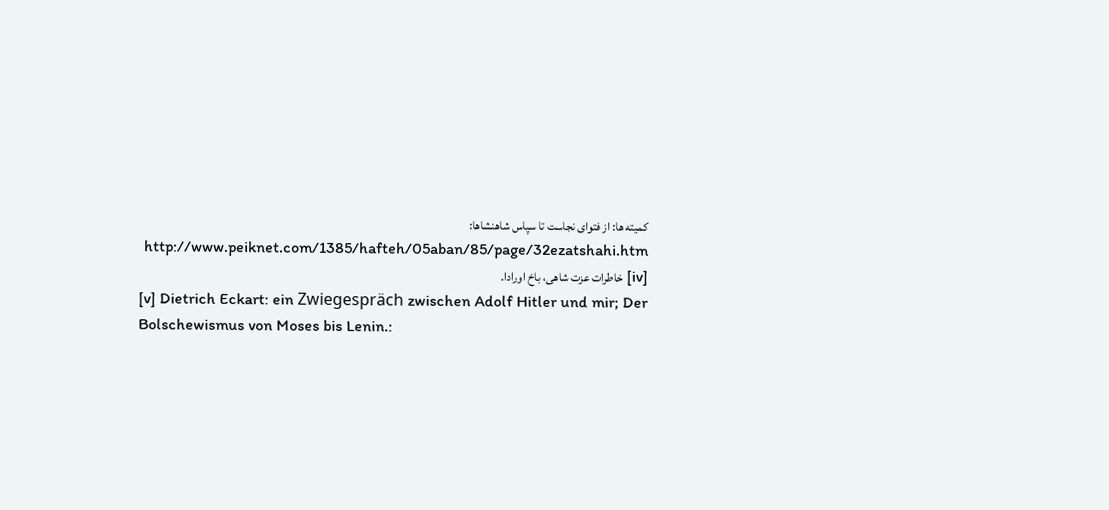کميته ها: از فتوای نجاست تا سپاس شاهنشاها: http://www.peiknet.com/1385/hafteh/05aban/85/page/32ezatshahi.htm
[iv] خاطرات عزت شاهی، باخ اورادا.
[v] Dietrich Eckart: ein Zwiegespräch zwischen Adolf Hitler und mir; Der Bolschewismus von Moses bis Lenin.: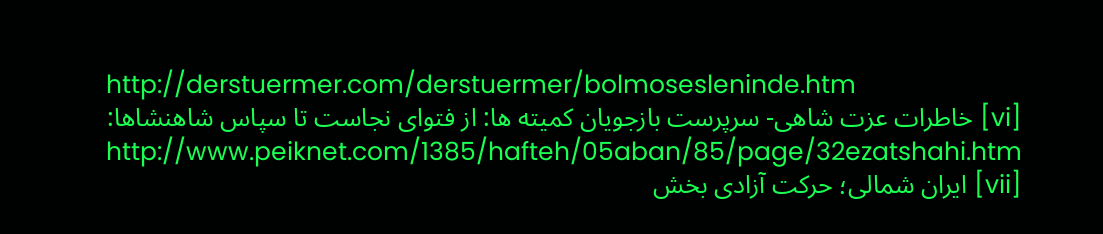http://derstuermer.com/derstuermer/bolmosesleninde.htm
[vi] خاطرات عزت شاهی- سرپرست بازجويان کميته ها: از فتوای نجاست تا سپاس شاهنشاها: http://www.peiknet.com/1385/hafteh/05aban/85/page/32ezatshahi.htm
[vii] ایران شمالی؛ حرکت آزادی بخش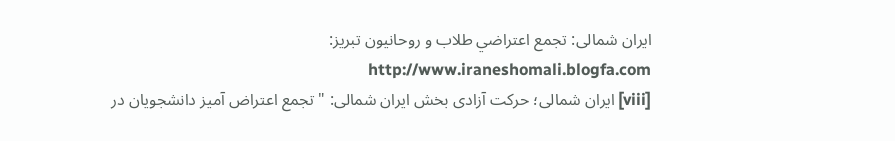ایران شمالی: تجمع اعتراضي طلاب و روحانيون تبريز: http://www.iraneshomali.blogfa.com
[viii] ایران شمالی؛ حرکت آزادی بخش ایران شمالی: " تجمع اعتراض آميز دانشجويان در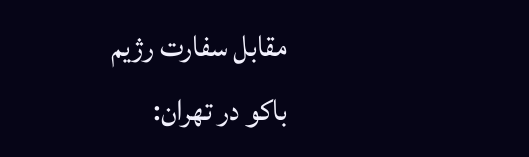مقابل سفارت رژيم باكو در تهران: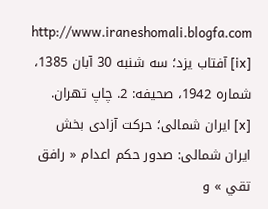http://www.iraneshomali.blogfa.com
[ix] آفتاب یزد؛ سه شنبه 30 آبان 1385، شماره 1942، صحیفه: 2. چاپ تهران.
[x] ایران شمالی؛ حرکت آزادی بخش ایران شمالی: صدور حكم اعدام « رافق تقي » و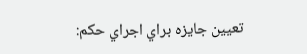تعيين جايزه براي اجراي حكم: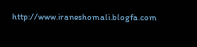http://www.iraneshomali.blogfa.com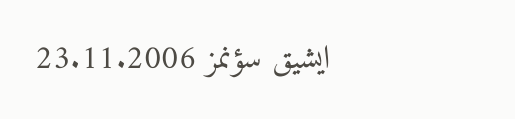ایشیق سؤنمز 23.11.2006